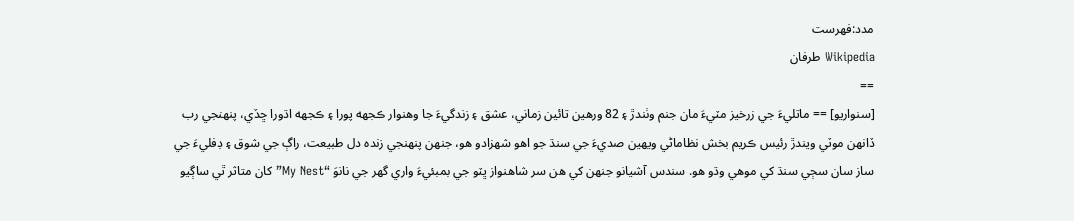مدد:فهرست
Wikipedia طرفان
==
[سنواريو] == ماتليءَ جي زرخيز مٽيءَ مان جنم وٺندڙ ۽ 82 ورهين تائين زماني، عشق ۽ زندگيءَ جا وهنوار ڪجهه پورا ۽ ڪجهه اڌورا ڇڏي، پنهنجي رب ڏانهن موٽي ويندڙ رئيس ڪريم بخش نظاماڻي ويهين صديءَ جي سنڌ جو اهو شهزادو هو، جنهن پنهنجي زنده دل طبيعت، راڳ جي شوق ۽ ڊفليءَ جي ساز سان سڄي سنڌ کي موهي وڌو هو. سندس آشيانو جنهن کي هن سر شاهنواز ڀٽو جي بمبئيءَ واري گهر جي نانوَ “My Nest” کان متاثر ٿي ساڳيو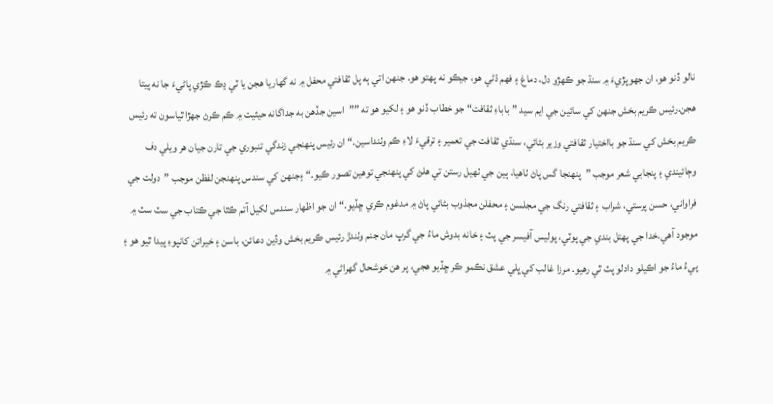نالو ڏنو هو، ان جهوپڙيءَ ۾ سنڌ جو ڪهڙو دل، دماغ ۽ فهم ڌڻي هو، جيڪو نه پهتو هو. جنهن اتي ٻه پل ثقافتي محفل ۾ نه گهاريا هجن يا ٽي ڍڪ ڪڙي پاڻيءَ جا نه پيتا هجن.رئيس ڪريم بخش جنهن کي سائين جي ايم سيد ”باباءِ ثقافت“ جو خطاب ڏنو هو ۽ لکيو هو ته ””اسين جڏهن به جداگانه حيثيت ۾ ڪم ڪرڻ جهڙا ٿياسون ته رئيس ڪريم بخش کي سنڌ جو بااختيار ثقافتي وزير بڻائي، سنڌي ثقافت جي تعمير ۽ ترقيءَ لاءِ ڪم وٺنداسين.“ ان رئيس پنهنجي زندگي تنبوري جي تارن جيان هر ويلي دف وڄائيندي ۽ پنجابي شعر موجب ”پنهنجا گس پاڻ ٺاهيا، ٻين جي ٺهيل رستن تي هلڻ کي پنهنجي توهين تصور ڪيو.“ ۽جنهن کي سندس پنهنجن لفظن موجب ”دولت جي فراواني، حسن پرستي، شراب ۽ ثقافتي رنگ جي مجلسن ۽ محفلن مجذوب بڻائي پاڻ ۾ مدغوم ڪري ڇڏيو.“ ان جو اظهار سندس لکيل آتم ڪٿا جي ڪتاب جي سٽ سٽ ۾ موجود آهي.خدا جي پهتل بندي جي پوٽي، پوليس آفيسر جي پٽ ۽ خانه بدوش ماءُ جي گرڀ مان جنم وٺندڙ رئيس ڪريم بخش وڏين دعائن، باسن ۽ خيراتن کانپوءِ پيدا ٿيو هو ۽ پيءُ ماءُ جو اڪيلو دادلو پٽ ٿي رهيو. مرزا غالب کي ڀلي عشق نڪمو ڪر ڇڏيو هجي، پر هن خوشحال گهراڻي ۾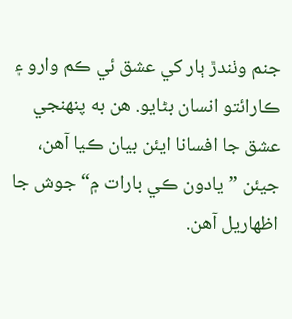جنم وٺندڙ ٻار کي عشق ئي ڪم وارو ۽ ڪارائتو انسان بڻايو. هن به پنهنجي عشق جا افسانا ايئن بيان ڪيا آهن، جيئن ”يادون ڪي بارات ۾“ جوش جا اظهاريل آهن.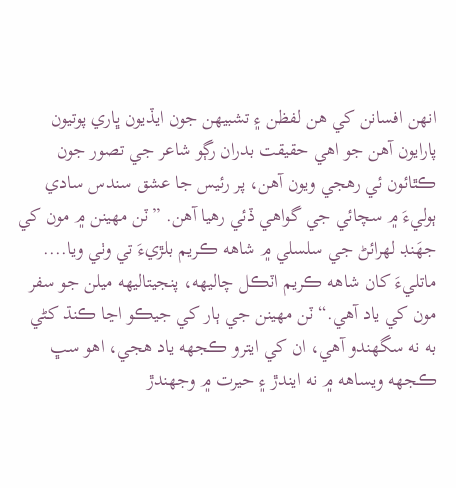انهن افسانن کي هن لفظن ۽ تشبيهن جون ايڏيون ڀاري پوتيون پارايون آهن جو اهي حقيقت بدران رڳو شاعر جي تصور جون ڪٿائون ئي رهجي ويون آهن، پر رئيس جا عشق سندس سادي ٻوليءَ ۾ سچائي جي گواهي ڏئي رهيا آهن. ”ٽن مهينن ۾ مون کي جهَنڊ لهرائڻ جي سلسلي ۾ شاهه ڪريم بلڙيءَ تي وٺي ويا.... ماتليءَ کان شاهه ڪريم اٽڪل چاليهه، پنجيتاليهه ميلن جو سفر مون کي ياد آهي.“ ٽن مهينن جي ٻار کي جيڪو اڃا ڪنڌ کڻي به نه سگهندو آهي، ان کي ايترو ڪجهه ياد هجي، اهو سڀ ڪجهه ويساهه ۾ نه ايندڙ ۽ حيرت ۾ وجهندڙ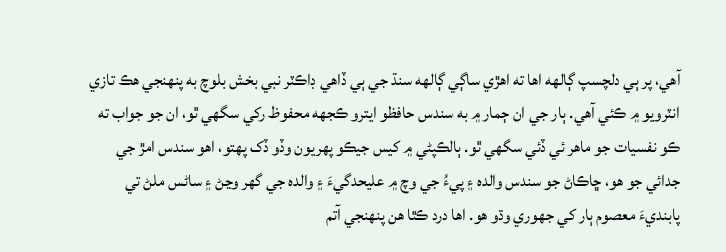آهي، پر ٻي دلچسپ ڳالهه اها ته اهڙي ساڳي ڳالهه سنڌ جي ٻي ڏاهي ڊاڪٽر نبي بخش بلوچ به پنهنجي هڪ تازي انٽرويو ۾ ڪئي آهي. ٻار جي ان ڄمار ۾ به سندس حافظو ايترو ڪجهه محفوظ رکي سگهي ٿو، ان جو جواب ته ڪو نفسيات جو ماهر ئي ڏئي سگهي ٿو. ٻالڪپڻي ۾ کيس جيڪو پهريون وڏو ڏک پهتو، اهو سندس امڙ جي جدائي جو هو، ڇاڪاڻ جو سندس والده ۽ پيءُ جي وچ ۾ عليحدگيءَ ۽ والده جي گهر وڃڻ ۽ ساڻس ملڻ تي پابنديءَ معصوم ٻار کي جهوري وڌو هو. اها درد ڪٿا هن پنهنجي آتم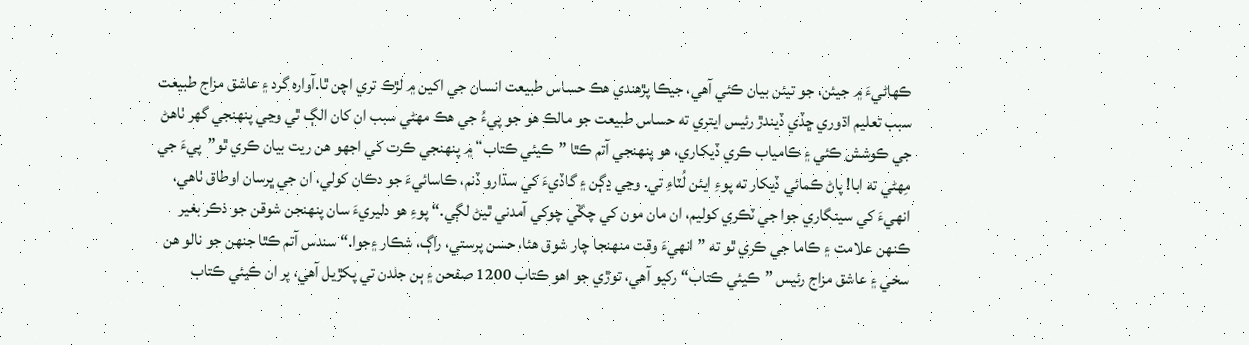ڪهاڻيءَ ۾ جيئن، جو تيئن بيان ڪئي آهي، جيڪا پڙهندي هڪ حساس طبيعت انسان جي اکين ۾ لڙڪ تري اچن ٿا.آواره گرد ۽ عاشق مزاج طبيعت سبب تعليم اڌوري ڇڏي ڏيندڙ رئيس ايتري ته حساس طبيعت جو مالڪ هو جو پيءُ جي هڪ مهڻي سبب ان کان الڳ ٿي وڃي پنهنجي گهر ٺاهڻ جي ڪوشش ڪئي ۽ ڪامياب ڪري ڏيکاري، هو پنهنجي آتم ڪٿا ”ڪيئي ڪتاب“ ۾ پنهنجي ڪرت کي اجهو هن ريت بيان ڪري ٿو”پيءَ جي مِهڻي ته ابا! پاڻ ڪمائي ڏيکار ته پوءِ ايئن لُٽاءِ تي. وڃي ڍڳن ۽ گاڏيءَ کي سڌارو ڏنم، ڪاسائيءَ جو دڪان کولي، ان جي ڀرسان اوطاق ٺاهي، انهيءَ کي سينگاري جوا جي ٽڪري کوليم، ان مان مون کي چڱي چوکي آمدني ٿيڻ لڳي.“ پوءِ هو دليريءَ سان پنهنجن شوقن جو ذڪر بغير ڪنهن علامت ۽ ڪاما جي ڪري ٿو ته ”انهيءَ وقت منهنجا چار شوق هئا، حسن پرستي، راڳ، شڪار ۽جوا.“ سندس آتم ڪٿا جنهن جو نالو هن سخي ۽ عاشق مزاج رئيس ”ڪيئي ڪتاب“ رکيو آهي، توڙي جو اهو ڪتاب 1200 صفحن ۽ ٻن جلدن تي پکڙيل آهي، پر ان ڪيئي ڪتاب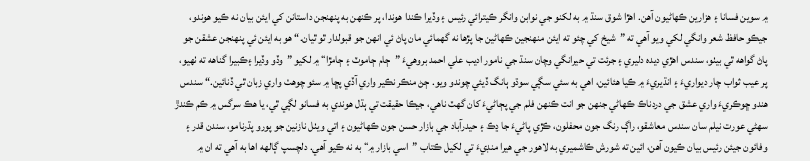۾ سوين فسانا ۽ هزارين ڪهاڻيون آهن. اهڙا شوق سنڌ ۾ به لکنو جي نوابن وانگر ڪيترائي رئيس ۽ وڏيرا ڪندا هوندا، پر ڪنهن به پنهنجن داستانن کي ايئن بيان نه ڪيو هوندو، جيڪو حافظ شعر وانگي لکي ويو آهي ته ”شيخ کي چئو ته ايئن منهنجين ڪهاڻين جا پڙها نه گهمائي مان پاڻ ئي انهن جو قبولدار ٿو ٿيان.“ هو به ايئن ئي پنهنجن عشقن جو پاڻ گواهه ٿي بيٺو، سندس اهڙي ديده دليري ۽ جرئت تي حيرانگي وچان سنڌ جي نامور اديب علي احمد بروهيءَ ”ڄام ڄاموٽ ۽ ڄامڙا“ ۾ لکيو ”وڏو وڏيرا ۽ڪبيرا گناهه ته ٺهيو، پر عيب ثواب چار ديواريءَ ۽ انڌيريءَ ۾ ڪيا هئائين، اهي به سئي سڳي سوڌو ٻانگ ڏيئي چوندو ويو. ڄڻ منڪر نڪير واري آڏي پڇا ۾ سئو چوهٺ واري زبان ٿي ڏنائين.“ سندس هندو ڇوڪريءَ واري عشق جي دردناڪ ڪهاڻي جنهن جو انت ڪنهن فلم جي پڄاڻيءَ کان گهٽ ناهي، جيڪا حقيقت تي ٻڌل هوندي به فسانو لڳي ٿي، يا هڪ سرگس ۾ ڪم ڪندڙ سهڻي عورت نيلم سان سندس معاشقو، راڳ رنگ جون محفلون، ڪڙي پاڻيءَ جا ڍڪ ۽ حيدرآباد جي بازار حسن جون ڪهاڻيون ۽ اتي ويٺل نازنين جو پورو پڌرنامو، سندن قدر ۽ وفائون جيئن رئيس بيان ڪيون آهن، ائين ته شورش ڪاشميري به لاهور جي هيرا منڊيءَ تي لکيل ڪتاب ”اسي بازار ۾“ به نه ڪيو آهي. دلچسپ ڳالهه اها به آهي ته ان ۾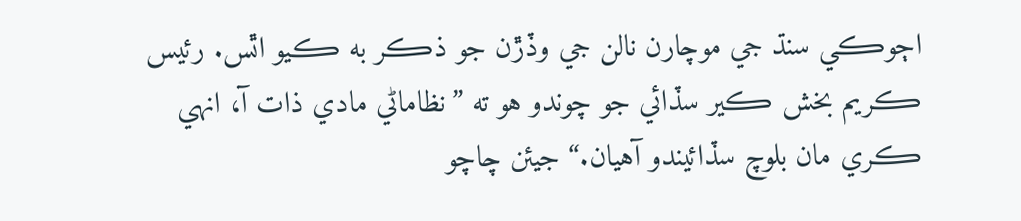اڄوڪي سنڌ جي موچارن نالن جي وڏڙن جو ذڪر به ڪيو اٿس. رئيس ڪريم بخش ڪير سڏائي جو چوندو هو ته ”نظاماڻي مادي ذات آ، انهي ڪري مان بلوچ سڏائيندو آهيان.“ جيئن چاچو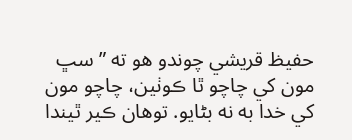حفيظ قريشي چوندو هو ته ”سڀ مون کي چاچو ٿا ڪوٺين، چاچو مون کي خدا به نه بڻايو. توهان ڪير ٿيندا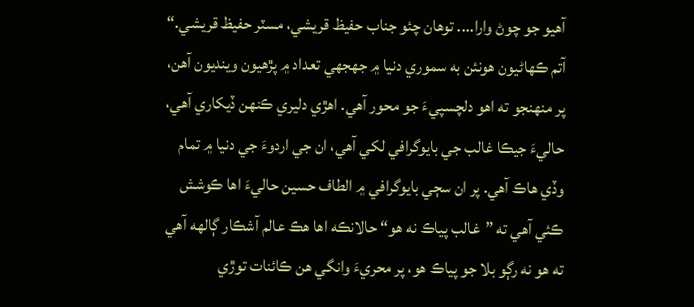آهيو جو چوڻ وارا.... توهان چئو جناب حفيظ قريشي، مسٽر حفيظ قريشي.“ آتم ڪهاڻيون هونئن به سموري دنيا ۾ جهجهي تعداد ۾ پڙهيون وينديون آهن، پر منهنجو ته اهو دلچسپيءَ جو محور آهي. اهڙي دليري ڪنهن ڏيکاري آهي، حاليءَ جيڪا غالب جي بايوگرافي لکي آهي، ان جي اردوءَ جي دنيا ۾ تمام وڏي هاڪ آهي. پر ان سڄي بايوگرافي ۾ الطاف حسين حاليءَ اها ڪوشش ڪئي آهي ته ”غالب پياڪ نه هو“ حالانڪه اها هڪ عالم آشڪار ڳالهه آهي ته هو نه رڳو بلا جو پياڪ هو، پر محريءَ وانگي هن ڪائنات توڙي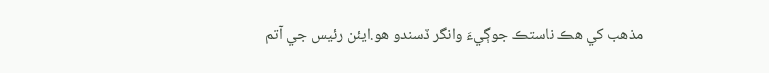مذهب کي هڪ ناستڪ جوڳيءَ وانگر ڏسندو هو.ايئن رئيس جي آتم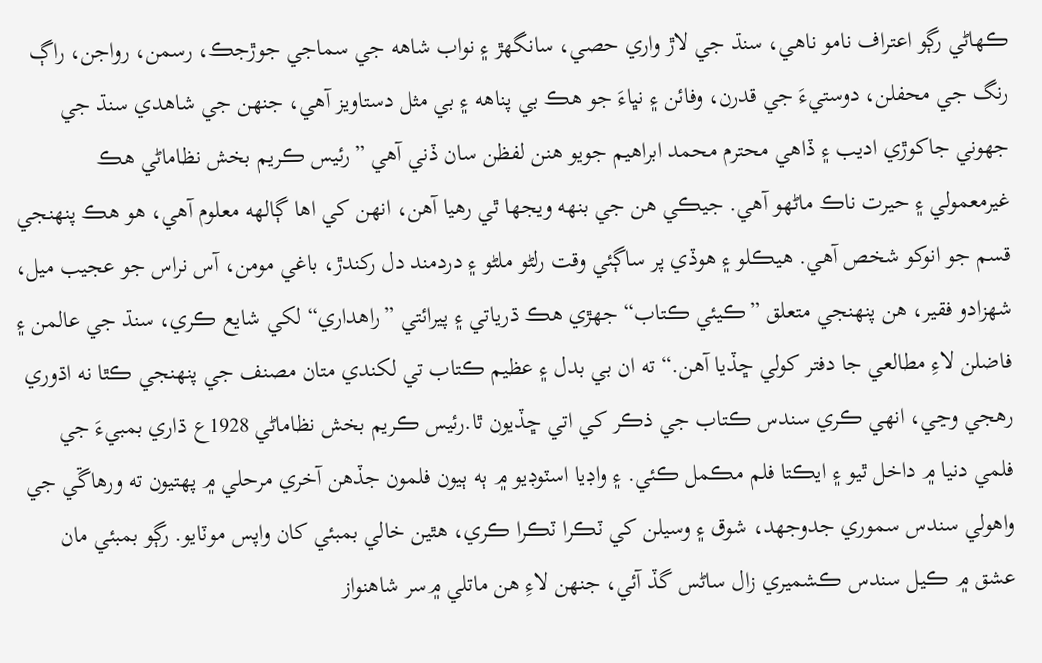ڪهاڻي رڳو اعتراف نامو ناهي، سنڌ جي لاڙ واري حصي، سانگهڙ ۽ نواب شاهه جي سماجي جوڙجڪ، رسمن، رواجن، راڳ رنگ جي محفلن، دوستيءَ جي قدرن، وفائن ۽ نڀاءَ جو هڪ بي پناهه ۽ بي مثل دستاويز آهي، جنهن جي شاهدي سنڌ جي جهوني جاکوڙي اديب ۽ ڏاهي محترم محمد ابراهيم جويو هنن لفظن سان ڏني آهي ”رئيس ڪريم بخش نظاماڻي هڪ غيرمعمولي ۽ حيرت ناڪ ماڻهو آهي. جيڪي هن جي بنهه ويجها ٿي رهيا آهن، انهن کي اها ڳالهه معلوم آهي، هو هڪ پنهنجي قسم جو انوکو شخص آهي. هيڪلو ۽ هوڏي پر ساڳئي وقت رلڻو ملڻو ۽ دردمند دل رکندڙ، باغي مومن، آس نراس جو عجيب ميل، شهزادو فقير، هن پنهنجي متعلق ”ڪيئي ڪتاب“ جهڙي هڪ ڌرياتي ۽ پيرائتي ”راهداري“ لکي شايع ڪري، سنڌ جي عالمن ۽ فاضلن لاءِ مطالعي جا دفتر کولي ڇڏيا آهن.“ ته ان بي بدل ۽ عظيم ڪتاب تي لکندي متان مصنف جي پنهنجي ڪٿا نه اڌوري رهجي وڃي، انهي ڪري سندس ڪتاب جي ذڪر کي اتي ڇڏيون ٿا.رئيس ڪريم بخش نظاماڻي 1928ع ڌاري بمبيءَ جي فلمي دنيا ۾ داخل ٿيو ۽ ايڪتا فلم مڪمل ڪئي. ۽ واڊيا اسٽوڊيو ۾ ٻه ٻيون فلمون جڏهن آخري مرحلي ۾ پهتيون ته ورهاڱي جي واهولي سندس سموري جدوجهد، شوق ۽ وسيلن کي ٽڪرا ٽڪرا ڪري، هٿين خالي بمبئي کان واپس موٽايو. رڳو بمبئي مان عشق ۾ ڪيل سندس ڪشميري زال ساڻس گڏ آئي، جنهن لاءِ هن ماتلي ۾سر شاهنواز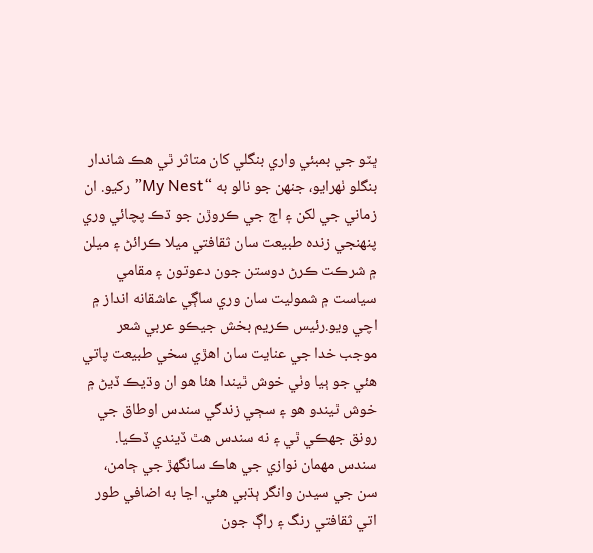ڀٽو جي بمبئي واري بنگلي کان متاثر ٿي هڪ شاندار بنگلو ٺهرايو، جنهن جو نالو به “My Nest” رکيو. ان زماني جي لکن ۽ اڄ جي ڪروڙن جو ڌڪ پچائي وري پنهنجي زنده طبيعت سان ثقافتي ميلا ڪرائڻ ۽ ميلن ۾ شرڪت ڪرڻ دوستن جون دعوتون ۽ مقامي سياست ۾ شموليت سان وري ساڳي عاشقانه انداز ۾ اچي ويو.رئيس ڪريم بخش جيڪو عربي شعر موجب خدا جي عنايت سان اهڙي سخي طبيعت پاتي هئي جو ٻيا وٺي خوش ٿيندا هئا هو ان وڌيڪ ڏيڻ ۾ خوش ٿيندو هو ۽ سڄي زندگي سندس اوطاق جي رونق جهڪي ٿي ۽ نه سندس هٿ ڏيندي ڏڪيا. سندس مهمان نوازي جي هاڪ سانگهڙ جي ڄامن، سن جي سيدن وانگر ٻڌبي هئي. اڃا به اضافي طور اتي ثقافتي رنگ ۽ راڳ جون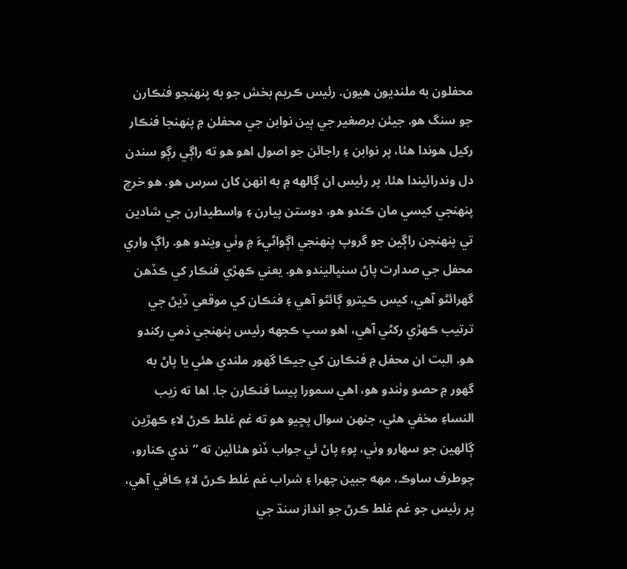محفلون به ملنديون هيون. رئيس ڪريم بخش جو به پنهنجو فنڪارن جو سنگ هو. جيئن برصغير جي ٻين نوابن جي محفلن ۾ پنهنجا فنڪار رکيل هوندا هئا، پر نوابن ۽ راجائن جو اصول اهو هو ته راڳي رڳو سندن دل وندرائيندا هئا، پر رئيس ان ڳالهه ۾ به انهن کان سرس هو. هو خرچ پنهنجي کيسي مان ڪندو هو، دوستن پيارن ۽ واسطيدارن جي شادين تي پنهنجن راڳين جو گروپ پنهنجي اڳواڻيءَ ۾ وٺي ويندو هو. راڳ واري محفل جي صدارت پاڻ سنڀاليندو هو. يعني ڪهڙي فنڪار کي ڪڏهن گهرائڻو آهي، کيس ڪيترو ڳائڻو آهي ۽ فنڪان کي موقعي ڏيڻ جي ترتيب ڪهڙي رکڻي آهي، اهو سڀ ڪجهه رئيس پنهنجي ذمي رکندو هو. البت ان محفل ۾ فنڪارن کي جيڪا گهور ملندي هئي يا پاڻ به گهور ۾ حصو وٺندو هو، اهي سمورا پيسا فنڪارن جا. اها ته زيب النساءِ مخفي هئي، جنهن سوال پڇيو هو ته غم غلط ڪرڻ لاءِ ڪهڙين ڳالهين جو سهارو وٺي، پوءِ پاڻ ئي جواب ڏنو هئائين ته ”ندي ڪنارو، چوطرف ساوڪ، مهه جبين چهرا ۽ شراب غم غلط ڪرڻ لاءِ ڪافي آهي، پر رئيس جو غم غلط ڪرڻ جو انداز سنڌ جي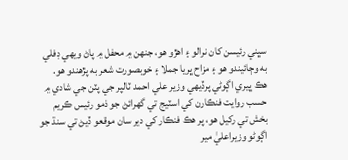سڀني رئيسن کان نرالو ۽ اهڙو هو، جنهن ۾ محفل ۾ پاڻ ويهي ڊفلي به وڄائيندو هو ۽ مزاح ڀريا جملا ۽ خوبصورت شعر به پڙهندو هو. هڪ ڀيري اڳوڻي پرڏيهي وزير علي احمد ٽالپر جي پٽن جي شادي ۾ حسب روايت فنڪارن کي اسٽيج تي گهرائڻ جو ذمو رئيس ڪريم بخش تي رکيل هو، پر هڪ فنڪار کي دير سان موقعو ڏيڻ تي سنڌ جو اڳوڻو وزيراعليٰ مير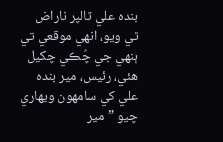بنده علي ٽالپر ناراض ٿي ويو، انهي موقعي تي ٻنهي جي چُڪي چکيل هئي، رئيس، مير بنده علي کي سامهون ويهاري چيو ”مير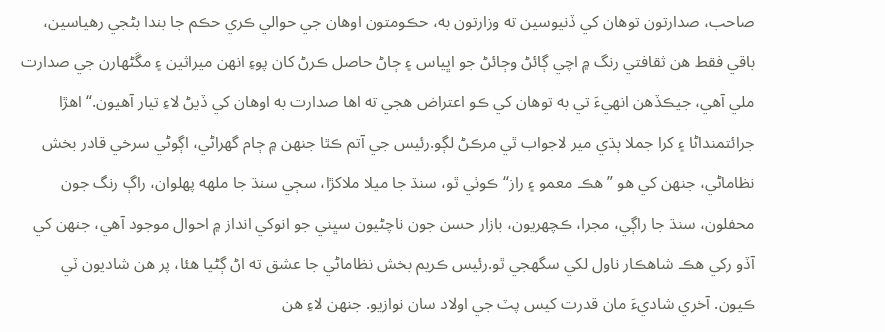صاحب، صدارتون توهان کي ڏنيوسين ته وزارتون به، حڪومتون اوهان جي حوالي ڪري حڪم جا بندا بڻجي رهياسين، باقي فقط هن ثقافتي رنگ ۾ اچي ڳائڻ وڄائڻ جو اڀياس ۽ ڄاڻ حاصل ڪرڻ کان پوءِ انهن ميراثين ۽ مڱڻهارن جي صدارت ملي آهي، جيڪڏهن انهيءَ تي به توهان کي ڪو اعتراض هجي ته اها صدارت به اوهان کي ڏيڻ لاءِ تيار آهيون.“ اهڙا جرائتمنداڻا ۽ کرا جملا ٻڌي مير لاجواب ٿي مرڪڻ لڳو.رئيس جي آتم ڪٿا جنهن ۾ ڄام گهراڻي، اڳوڻي سرخي قادر بخش نظاماڻي، جنهن کي هو ”هڪ معمو ۽ راز“ ڪوٺي ٿو، سنڌ جا ميلا ملاکڙا، سڄي سنڌ جا ملهه پهلوان، راڳ رنگ جون محفلون، سنڌ جا راڳي، مجرا، ڪچهريون، بازار حسن جون ناچڻيون سڀني جو انوکي انداز ۾ احوال موجود آهي، جنهن کي آڏو رکي هڪ شاهڪار ناول لکي سگهجي ٿو.رئيس ڪريم بخش نظاماڻي جا عشق ته اڻ ڳڻيا هئا، پر هن شاديون ٽي ڪيون. آخري شاديءَ مان قدرت کيس پٽ جي اولاد سان نوازيو. جنهن لاءِ هن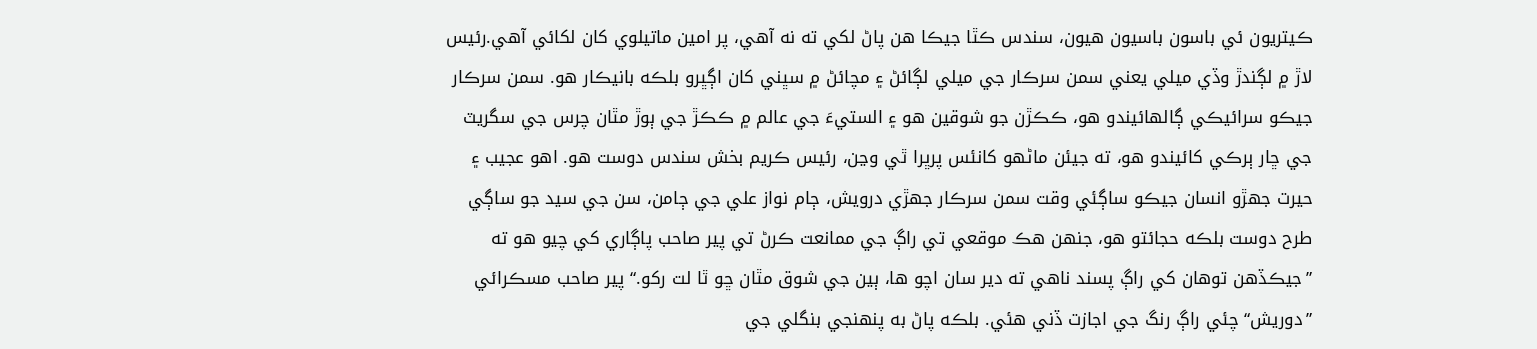ڪيتريون ئي باسون باسيون هيون، سندس ڪٿا جيڪا هن پاڻ لکي ته نه آهي، پر امين ماتيلوي کان لکائي آهي.رئيس لاڙ ۾ لڳندڙ وڏي ميلي يعني سمن سرڪار جي ميلي لڳائڻ ۽ مچائڻ ۾ سڀني کان اڳڀرو بلڪه بانيڪار هو. سمن سرڪار جيڪو سرائيڪي ڳالهائيندو هو، ڪڪڙن جو شوقين هو ۽ الستيءَ جي عالم ۾ ڪڪڙ جي ٻوڙ مٿان چرس جي سگريٽ جي ڇار ٻرڪي کائيندو هو، ته جيئن ماڻهو کانئس پرڀرا ٿي وڃن، رئيس ڪريم بخش سندس دوست هو. اهو عجيب ۽ حيرت جهڙو انسان جيڪو ساڳئي وقت سمن سرڪار جهڙي درويش، ڄام نواز علي جي ڄامن، سن جي سيد جو ساڳي طرح دوست بلڪه حجائتو هو، جنهن هڪ موقعي تي راڳ جي ممانعت ڪرڻ تي پير صاحب پاڳاري کي چيو هو ته ”جيڪڏهن توهان کي راڳ پسند ناهي ته دير سان اچو ها، ٻين جي شوق مٿان ڇو ٿا لت رکو.“ پير صاحب مسڪرائي ”دوريش“ چئي راڳ رنگ جي اجازت ڏني هئي. بلڪه پاڻ به پنهنجي بنگلي جي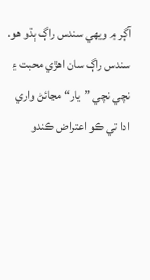آڳر ۾ ويهي سندس راڳ ٻڌو هو. سندس راڳ سان اهڙي محبت ۽ نچي نچي ”يار“ مڃائڻ واري ادا تي ڪو اعتراض ڪندو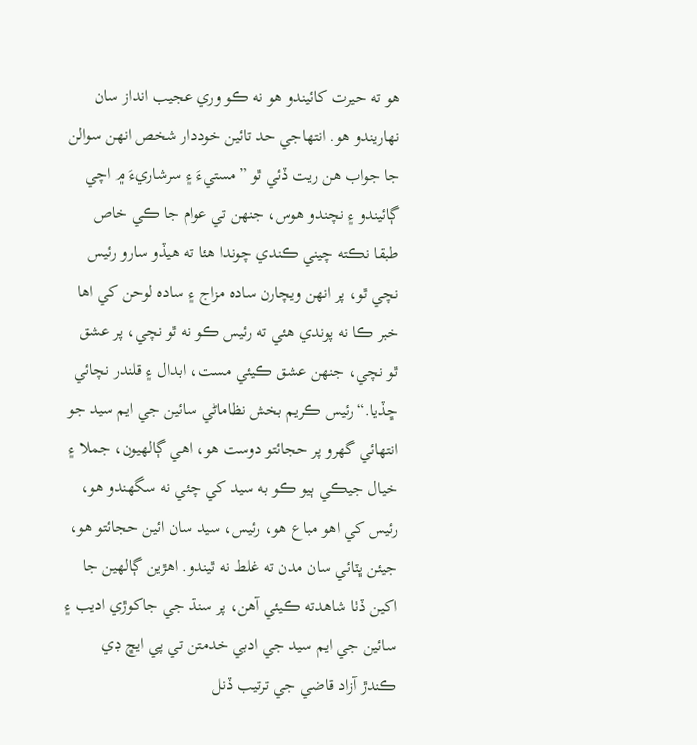هو ته حيرت کائيندو هو نه ڪو وري عجيب انداز سان نهاريندو هو. انتهاجي حد تائين خوددار شخص انهن سوالن جا جواب هن ريت ڏئي ٿو ”مستيءَ ۽ سرشاريءَ ۾ اچي ڳائيندو ۽ نچندو هوس، جنهن تي عوام جا ڪي خاص طبقا نڪته چيني ڪندي چوندا هئا ته هيڏو سارو رئيس نچي ٿو، پر انهن ويچارن ساده مزاج ۽ ساده لوحن کي اها خبر ڪا نه پوندي هئي ته رئيس ڪو نه ٿو نچي، پر عشق ٿو نچي، جنهن عشق ڪيئي مست، ابدال ۽ قلندر نچائي ڇڏيا.“رئيس ڪريم بخش نظاماڻي سائين جي ايم سيد جو انتهائي گهرو پر حجائتو دوست هو، اهي ڳالهيون، جملا ۽ خيال جيڪي ٻيو ڪو به سيد کي چئي نه سگهندو هو، رئيس کي اهو مباع هو، رئيس، سيد سان ائين حجائتو هو، جيئن ڀٽائي سان مدن ته غلط نه ٿيندو. اهڙين ڳالهين جا اکين ڏٺا شاهدته ڪيئي آهن، پر سنڌ جي جاکوڙي اديب ۽ سائين جي ايم سيد جي ادبي خدمتن تي پي ايڇ ڊي ڪندڙ آزاد قاضي جي ترتيب ڏنل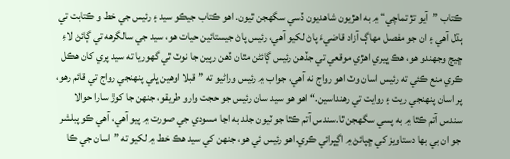ڪتاب ”آيو تڙ تماچي“ ۾ به اهڙيون شاهديون ڏسي سگهجن ٿيون. اهو ڪتاب جيڪو سيد ۽ رئيس جي خط و ڪتابت تي ٻڌل آهي ۽ ان جو مفصل مهاڳ آزاد قاضيءَ پاڻ لکيو آهي، رئيس پاڻ جيستائين حيات هو، سيد جي سالگرهه تي ڳائڻ لاءِ ڇيڄ وجهندو هو، هڪ ڀيري اهڙي موقعي تي جڏهن رئيس ڳائڻن مٿان ڏهن رپين جا نوٽ ٿي گهوريا ته سيد پري کان هڪل ڪري منع ڪئي ته رئيس اسان وٽ اهو رواج نه آهي، جواب ۾ رئيس وراڻيو ته ”قبلا اوهين ڀلي پنهنجي رواج تي قائم رهو، پر اسان پنهنجي ريت ۽ روايت تي رهنداسين.“ اهو هو سيد سان رئيس جو حجت وارو طريقو، جنهن جا کوڙ سارا حوالا سندس آتم ڪٿا ۾ به پسي سگهجن ٿا.سندس آتم ڪٿا جو ٽيون جلد به اڃا مسودي جي صورت ۾ پيو آهي، آهي ڪو پبلشر جو ان بي بها دستاويز کي ڇپائڻ ۾ اڳڀرائي ڪري.اهو رئيس ئي هو، جنهن کي سيد هڪ خط ۾ لکيو ته ”اسان جي ڪا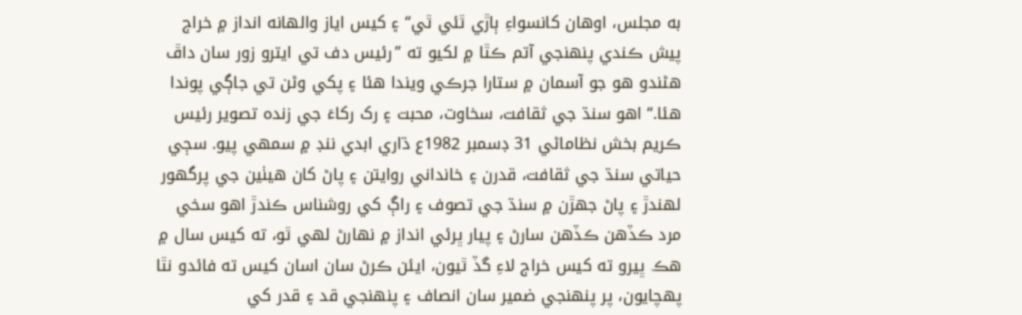به مجلس، اوهان کانسواءِ ٻاڙي ٿئي ٿي“ ۽ کيس اياز والهانه انداز ۾ خراج پيش ڪندي پنهنجي آتم ڪٿا ۾ لکيو ته ”رئيس دف تي ايترو زور سان داڦ هڻندو هو جو آسمان ۾ ستارا جرڪي ويندا هئا ۽ پکي وڻن تي جاڳي پوندا هئا.“ اهو سنڌ جي ثقافت، سخاوت، محبت ۽ رک رکاءَ جي زنده تصوير رئيس ڪريم بخش نظاماڻي 31 ڊسمبر 1982ع ڌاري ابدي ننڊ ۾ سمهي پيو. سڄي حياتي سنڌ جي ثقافت، قدرن ۽ خانداني روايتن ۽ پاڻ کان هيٺين جي پرگهور لهندڙ ۽ پاڻ جهڙن ۾ سنڌ جي تصوف ۽ راڳ کي روشناس ڪندڙ اهو سخي مرد ڪڏهن ڪڏهن سارڻ ۽ پيار ڀرئي انداز ۾ نهارڻ لهي ٿو، ته کيس سال ۾ هڪ ڀيرو ته کيس خراج لاءِ گڏ ٿيون، ايئن ڪرڻ سان اسان کيس ته فائدو نٿا پهچايون، پر پنهنجي ضمير سان انصاف ۽ پنهنجي قد ۽ قدر کي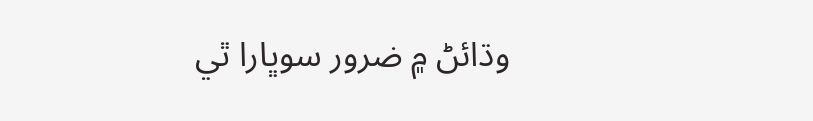وڌائڻ ۾ ضرور سوڀارا ٿي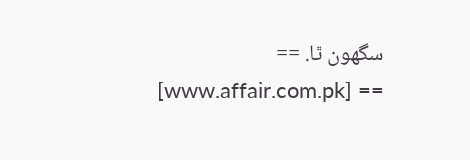سگهون ٿا. ==
[www.affair.com.pk] ==